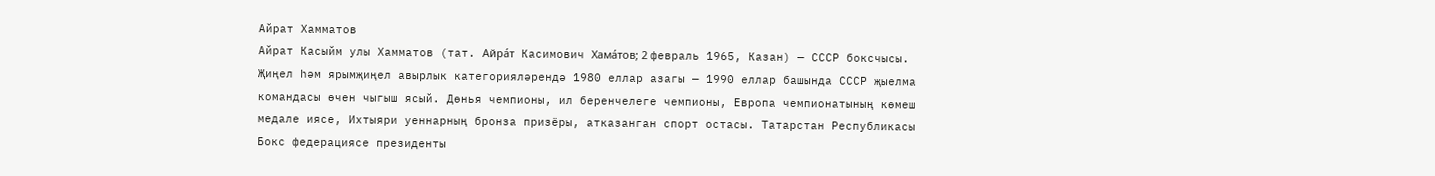Айрат Хамматов
Айрат Касыйм улы Хамматов (тат. Айра́т Касимович Хама́тов; 2 февраль 1965, Казан) — СССР боксчысы. Җиңел һәм ярымҗиңел авырлык категорияләрендә 1980 еллар азагы — 1990 еллар башында СССР җыелма командасы өчен чыгыш ясый. Дөнья чемпионы, ил беренчелеге чемпионы, Европа чемпионатының көмеш медале иясе, Ихтыяри уеннарның бронза призёры, атказанган спорт остасы. Татарстан Республикасы Бокс федерациясе президенты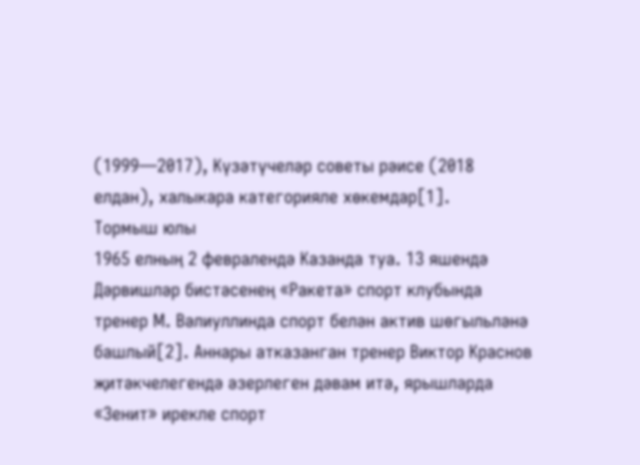(1999—2017), Күзәтүчеләр советы рәисе (2018 елдан), халыкара категорияле хөкемдар[1].
Тормыш юлы
1965 елның 2 февралендә Казанда туа. 13 яшендә Дәрвишләр бистәсенең «Ракета» спорт клубында тренер М. Вәлиуллинда спорт белән актив шөгыльләнә башлый[2]. Аннары атказанган тренер Виктор Краснов җитәкчелегендә әзерлеген дәвам итә, ярышларда «Зенит» ирекле спорт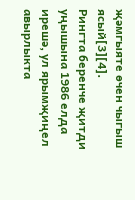җәмгыяте өчен чыгыш ясый[3][4].
Рингта беренче җитди уңышына 1986 елда ирешә, ул ярымҗиңел авырлыкта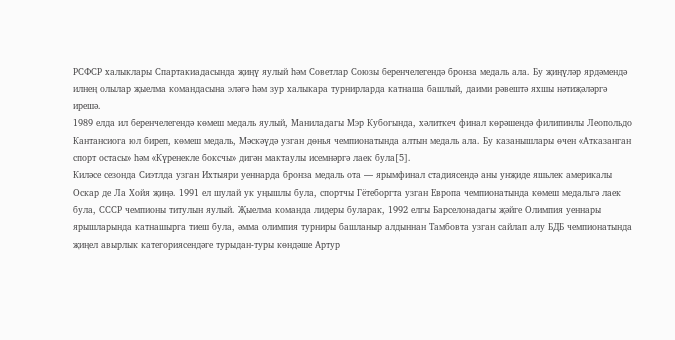РСФСР халыклары Спартакиадасында җиңү яулый һәм Советлар Союзы беренчелегендә бронза медаль ала. Бу җиңүләр ярдәмендә илнең олылар җыелма командасына эләгә һәм зур халыкара турнирларда катнаша башлый, даими рәвештә яхшы нәтиҗәләргә ирешә.
1989 елда ил беренчелегендә көмеш медаль яулый, Маниладагы Мэр Кубогында, хәлиткеч финал көрәшендә филипинлы Леопольдо Кантансиога юл биреп, көмеш медаль, Мәскәүдә узган дөнья чемпионатында алтын медаль ала. Бу казанышлары өчен «Атказанган спорт остасы» һәм «Күренекле боксчы» дигән мактаулы исемнәргә лаек була[5].
Киләсе сезонда Сиэтлда узган Ихтыяри уеннарда бронза медаль ота — ярымфинал стадиясендә аны унҗиде яшьлек америкалы Оскар де Ла Хойя җиңә. 1991 ел шулай ук уңышлы була, спортчы Гётеборгта узган Европа чемпионатында көмеш медальгә лаек була, СССР чемпионы титулын яулый. Җыелма команда лидеры буларак, 1992 елгы Барселонадагы җәйге Олимпия уеннары ярышларында катнашырга тиеш була, әмма олимпия турниры башланыр алдыннан Тамбовта узган сайлап алу БДБ чемпионатында җиңел авырлык категориясендәге турыдан-туры көндәше Артур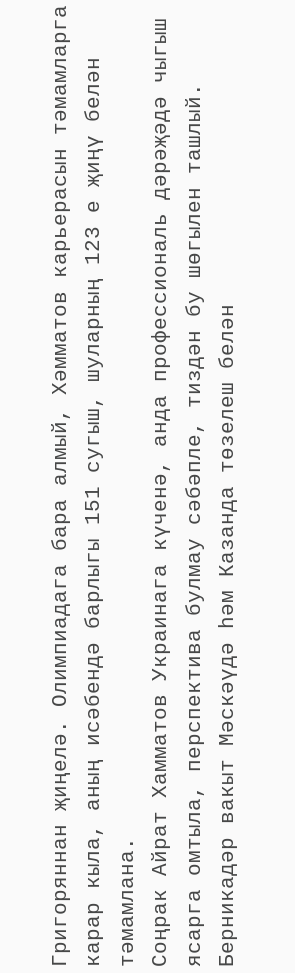Григоряннан җиңелә. Олимпиадага бара алмый, Хәмматов карьерасын тәмамларга карар кыла, аның исәбендә барлыгы 151 сугыш, шуларның 123 е җиңү белән тәмамлана.
Соңрак Айрат Хамматов Украинага күченә, анда профессиональ дәрәҗәдә чыгыш ясарга омтыла, перспектива булмау сәбәпле, тиздән бу шөгылен ташлый. Берникадәр вакыт Мәскәүдә һәм Казанда төзелеш белән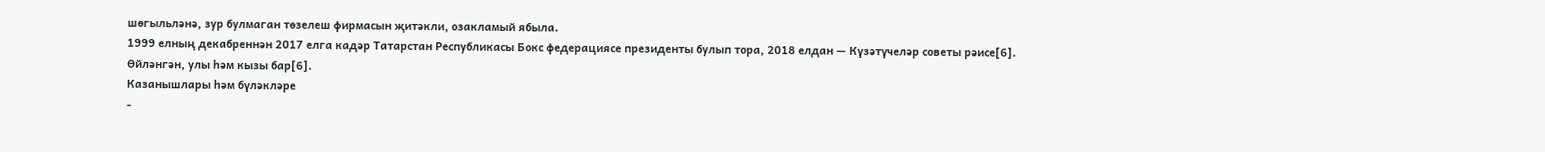шөгыльләнә, зур булмаган төзелеш фирмасын җитәкли, озакламый ябыла.
1999 елның декабреннән 2017 елга кадәр Татарстан Республикасы Бокс федерациясе президенты булып тора, 2018 елдан — Күзәтүчеләр советы рәисе[6].
Өйләнгән, улы һәм кызы бар[6].
Казанышлары һәм бүләкләре
-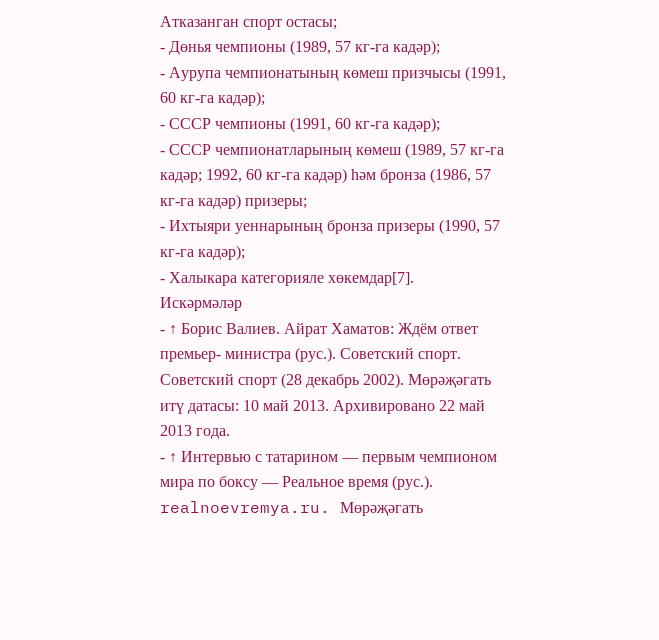Атказанган спорт остасы;
- Дөнья чемпионы (1989, 57 кг-га кадәр);
- Аурупа чемпионатының көмеш призчысы (1991, 60 кг-га кадәр);
- СССР чемпионы (1991, 60 кг-га кадәр);
- СССР чемпионатларының көмеш (1989, 57 кг-га кадәр; 1992, 60 кг-га кадәр) һәм бронза (1986, 57 кг-га кадәр) призеры;
- Ихтыяри уеннарының бронза призеры (1990, 57 кг-га кадәр);
- Халыкара категорияле хөкемдар[7].
Искәрмәләр
- ↑ Борис Валиев. Айрат Хаматов: Ждём ответ премьер- министра (рус.). Советский спорт. Советский спорт (28 декабрь 2002). Мөрәҗәгать итү датасы: 10 май 2013. Архивировано 22 май 2013 года.
- ↑ Интервью с татарином — первым чемпионом мира по боксу — Реальное время (рус.). realnoevremya.ru. Мөрәҗәгать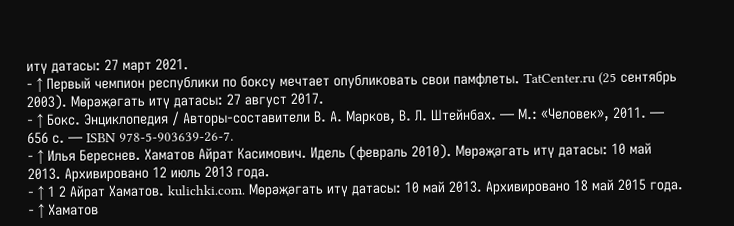итү датасы: 27 март 2021.
- ↑ Первый чемпион республики по боксу мечтает опубликовать свои памфлеты. TatCenter.ru (25 сентябрь 2003). Мөрәҗәгать итү датасы: 27 август 2017.
- ↑ Бокс. Энциклопедия / Авторы-составители В. А. Марков, В. Л. Штейнбах. — М.: «Человек», 2011. — 656 с. — ISBN 978-5-903639-26-7.
- ↑ Илья Береснев. Хаматов Айрат Касимович. Идель (февраль 2010). Мөрәҗәгать итү датасы: 10 май 2013. Архивировано 12 июль 2013 года.
- ↑ 1 2 Айрат Хаматов. kulichki.com. Мөрәҗәгать итү датасы: 10 май 2013. Архивировано 18 май 2015 года.
- ↑ Хаматов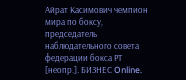Айрат Касимович чемпион мира по боксу, председатель наблюдательного совета федерации бокса РТ [неопр.]. БИЗНЕС Online.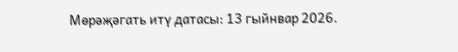Мөрәҗәгать итү датасы: 13 гыйнвар 2026.